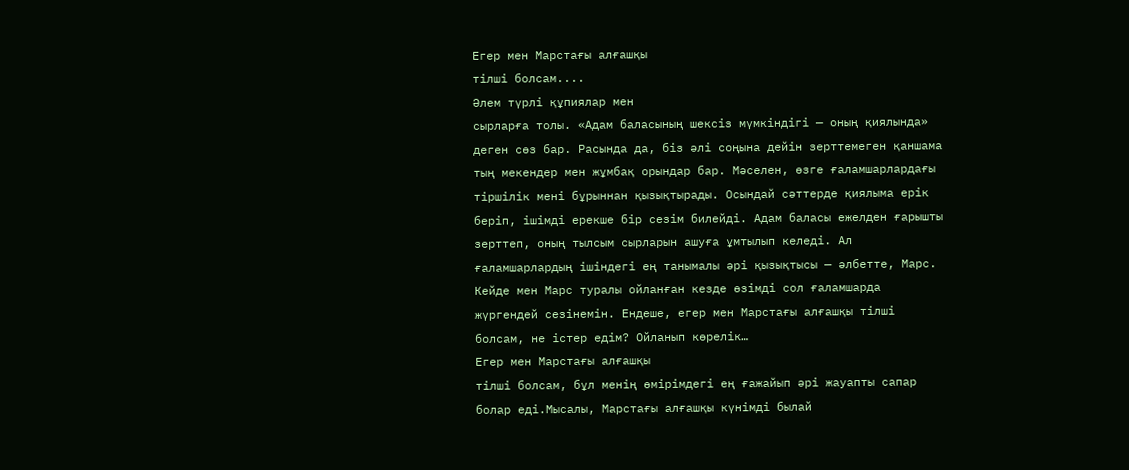Егер мен Марстағы алғашқы
тілші болсам....
Әлем түрлі құпиялар мен
сырларға толы. «Адам баласының шексіз мүмкіндігі — оның қиялында»
деген сөз бар. Расында да, біз әлі соңына дейін зерттемеген қаншама
тың мекендер мен жұмбақ орындар бар. Мәселен, өзге ғаламшарлардағы
тіршілік мені бұрыннан қызықтырады. Осындай сәттерде қиялыма ерік
беріп, ішімді ерекше бір сезім билейді. Адам баласы ежелден ғарышты
зерттеп, оның тылсым сырларын ашуға ұмтылып келеді. Ал
ғаламшарлардың ішіндегі ең танымалы әрі қызықтысы — әлбетте, Марс.
Кейде мен Марс туралы ойланған кезде өзімді сол ғаламшарда
жүргендей сезінемін. Ендеше, егер мен Марстағы алғашқы тілші
болсам, не істер едім? Ойланып көрелік…
Егер мен Марстағы алғашқы
тілші болсам, бұл менің өмірімдегі ең ғажайып әрі жауапты сапар
болар еді.Мысалы, Марстағы алғашқы күнімді былай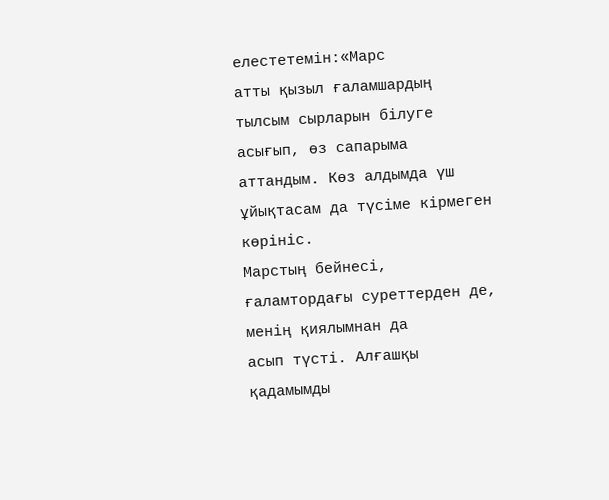елестетемін:«Марс
атты қызыл ғаламшардың тылсым сырларын білуге асығып, өз сапарыма
аттандым. Көз алдымда үш ұйықтасам да түсіме кірмеген көрініс.
Марстың бейнесі, ғаламтордағы суреттерден де, менің қиялымнан да
асып түсті. Алғашқы қадамымды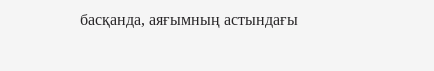басқанда, аяғымның астындағы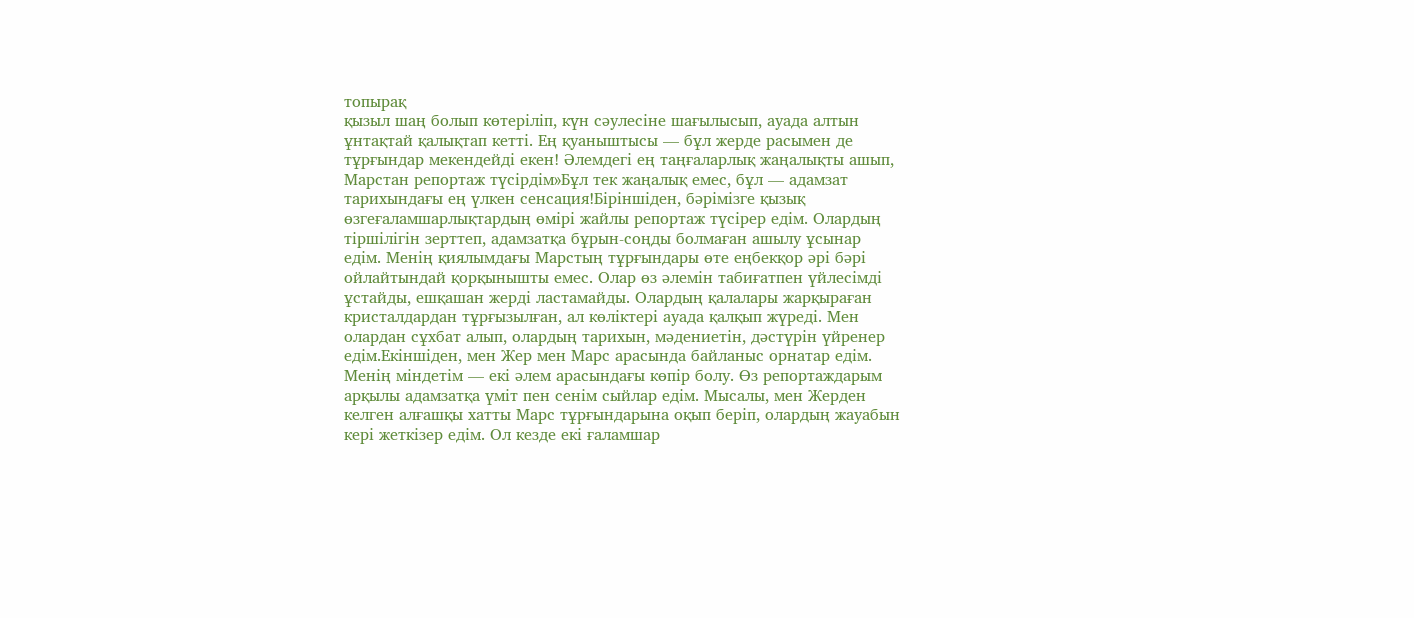топырақ
қызыл шаң болып көтеріліп, күн сәулесіне шағылысып, ауада алтын
ұнтақтай қалықтап кетті. Ең қуаныштысы — бұл жерде расымен де
тұрғындар мекендейді екен! Әлемдегі ең таңғаларлық жаңалықты ашып,
Марстан репортаж түсірдім»Бұл тек жаңалық емес, бұл — адамзат
тарихындағы ең үлкен сенсация!Біріншіден, бәрімізге қызық
өзгеғаламшарлықтардың өмірі жайлы репортаж түсірер едім. Олардың
тіршілігін зерттеп, адамзатқа бұрын-соңды болмаған ашылу ұсынар
едім. Менің қиялымдағы Марстың тұрғындары өте еңбекқор әрі бәрі
ойлайтындай қорқынышты емес. Олар өз әлемін табиғатпен үйлесімді
ұстайды, ешқашан жерді ластамайды. Олардың қалалары жарқыраған
кристалдардан тұрғызылған, ал көліктері ауада қалқып жүреді. Мен
олардан сұхбат алып, олардың тарихын, мәдениетін, дәстүрін үйренер
едім.Екіншіден, мен Жер мен Марс арасында байланыс орнатар едім.
Менің міндетім — екі әлем арасындағы көпір болу. Өз репортаждарым
арқылы адамзатқа үміт пен сенім сыйлар едім. Мысалы, мен Жерден
келген алғашқы хатты Марс тұрғындарына оқып беріп, олардың жауабын
кері жеткізер едім. Ол кезде екі ғаламшар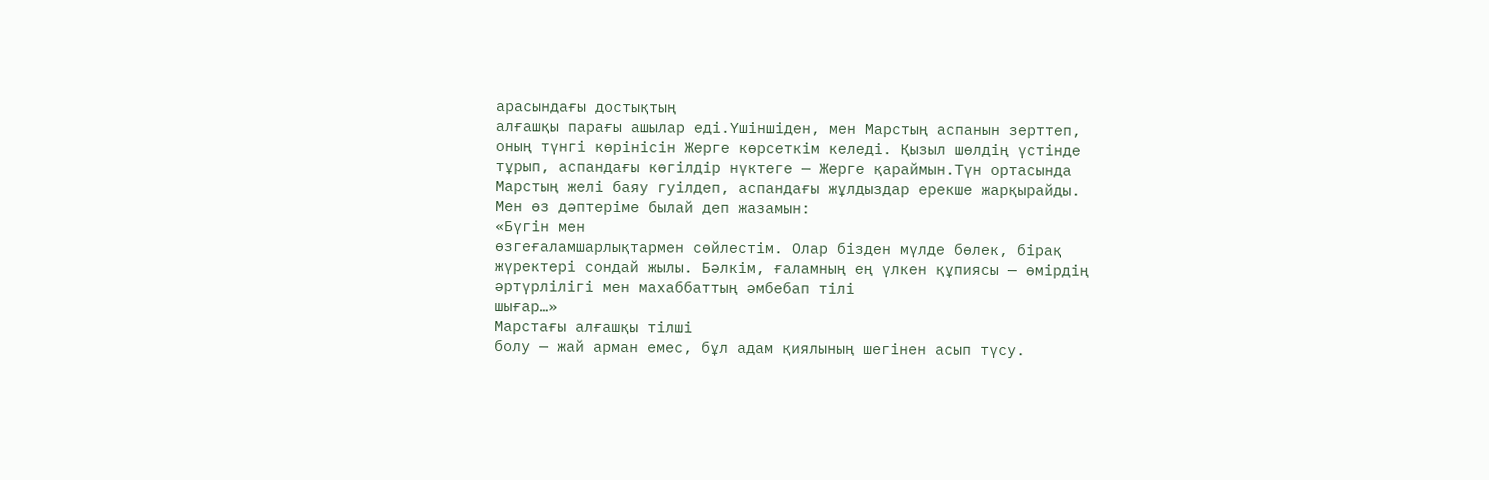арасындағы достықтың
алғашқы парағы ашылар еді.Үшіншіден, мен Марстың аспанын зерттеп,
оның түнгі көрінісін Жерге көрсеткім келеді. Қызыл шөлдің үстінде
тұрып, аспандағы көгілдір нүктеге — Жерге қараймын.Түн ортасында
Марстың желі баяу гуілдеп, аспандағы жұлдыздар ерекше жарқырайды.
Мен өз дәптеріме былай деп жазамын:
«Бүгін мен
өзгеғаламшарлықтармен сөйлестім. Олар бізден мүлде бөлек, бірақ
жүректері сондай жылы. Бәлкім, ғаламның ең үлкен құпиясы — өмірдің
әртүрлілігі мен махаббаттың әмбебап тілі
шығар…»
Марстағы алғашқы тілші
болу — жай арман емес, бұл адам қиялының шегінен асып түсу.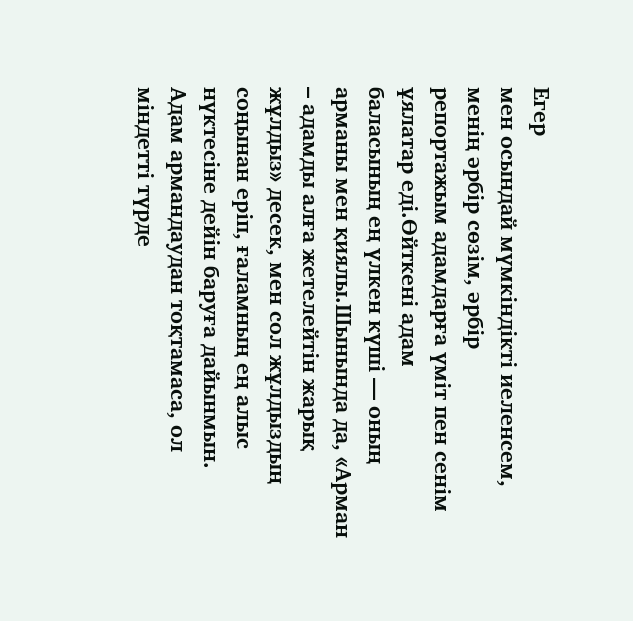Егер
мен осындай мүмкіндікті иеленсем, менің әрбір сөзім, әрбір
репортажым адамдарға үміт пен сенім ұялатар еді.Өйткені адам
баласының ең үлкен күші — оның арманы мен қиялы.Шынында да, «Арман
– адамды алға жетелейтін жарық жұлдыз» десек, мен сол жұлдыздың
соңынан еріп, ғаламның ең алыс нүктесіне дейін баруға дайынмын.
Адам армандаудан тоқтамаса, ол міндетті түрде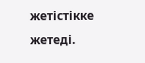жетістікке жетеді.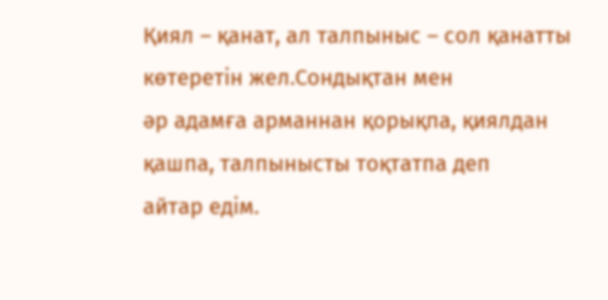Қиял – қанат, ал талпыныс – сол қанатты көтеретін жел.Сондықтан мен
әр адамға арманнан қорықпа, қиялдан қашпа, талпынысты тоқтатпа деп
айтар едім.